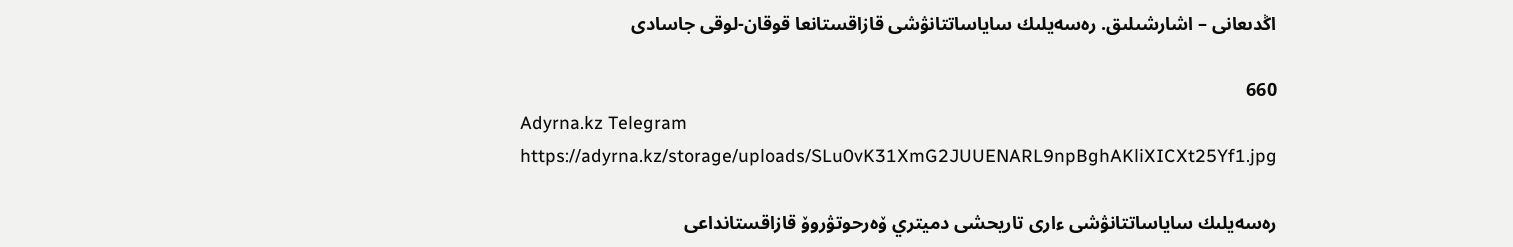اڭدىعانى – اشارشىلىق. رەسەيلىك ساياساتتانۋشى قازاقستانعا قوقان-لوقى جاسادى

660
Adyrna.kz Telegram
https://adyrna.kz/storage/uploads/SLu0vK31XmG2JUUENARL9npBghAKliXICXt25Yf1.jpg

رەسەيلىك ساياساتتانۋشى ءارى تاريحشى دميتري ۆەرحوتۋروۆ قازاقستانداعى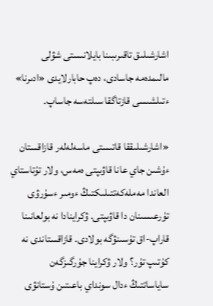اشارشىلىق تاقىرىبىنا بايلانىستى شۋلى مالىمدەمە جاسادى، دەپ حابارلايدى «ادىرنا» ءتىلشىسى قازتاگقا سىلتەسە جاساپ.

«اشارشىلىققا قاتىستى ماسەلەلەر قازاقستان ءۇشىن جاي عانا قاۋىپتى ەمەس، ولار تۇتاستاي العاندا مەملەكەتتىلىكتىڭ ءومىر ءسۇرۋى تۇرعىسىنان دا قاۋىپتى. ۋكراينادا نە بولعانىنا قاراپ-اق تۇسىنۋگە بولادى. قازاقستاندى نە كۇتىپ تۇر؟ ولار ۋكراينا جۇرگىزگەن ساياساتتىڭ ءدال سونداي باعىتىن ۇستانۋى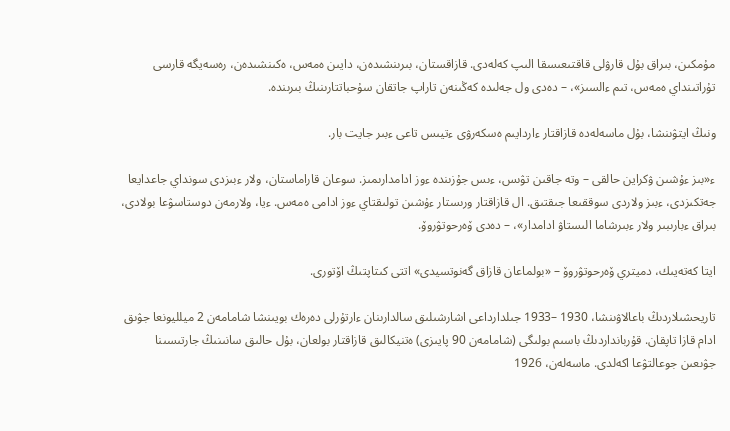مۇمكىن، بىراق بۇل قارۋلى قاقتىعىسقا الىپ كەلەدى. قازاقستان، بىرىنشىدەن، دايىن ەمەس، ەكىنشىدەن، رەسەيگە قارسى تۇراتىنداي ەمەس، تىم ءالسىز»، – دەدى ول جەلىدە كەڭىنەن تاراپ جاتقان سۇحباتتارىنىڭ بىرىندە.

ونىڭ ايتۋىنشا، بۇل ماسەلەدە قازاقتار ءاردايىم ەسكەرۋى ءتيىس تاعى ءبىر جايت بار.

ء«بىز ءۇشىن ۋكراين حالقى – وتە جاقىن تۋىس، ءىس جۇزىندە ءوز ادامدارىمىز. سوعان قاراماستان، ولار ءبىزدى سونداي جاعدايعا جەتكىزدى، ءبىز ولاردى سوققىعا جىقتىق. ال قازاقتار ورىستار ءۇشىن تولىقتاي ءوز ادامى ەمەس. ءيا، ولارمەن دوستاسۋعا بولادى، بىراق ءبارىبىر ولار ءبىرشاما الىستاۋ ادامدار»، – دەدى ۆەرحوتۋروۆ.

ايتا كەتەيىك، دميتري ۆەرحوتۋروۆ – «بولماعان قازاق گەنوتسيدى» اتتى كىتاپتىڭ اۆتورى.

تاريحشىلاردىڭ باعالاۋىنشا، 1930 –1933 جىلدارداعى اشارشىلىق سالدارىنان ءارتۇرلى دەرەك بويىنشا شامامەن 2 ميلليونعا جۋىق ادام قازا تاپقان. قۇربانداردىڭ باسىم بولىگى (شامامەن 90 پايىزى) ەتنيكالىق قازاقتار بولعان، بۇل حالىق سانىنىڭ جارتىسىنا جۋىعىن جوعالتۋعا اكەلدى. ماسەلەن، 1926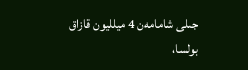جىلى شامامەن 4 ميلليون قازاق بولسا،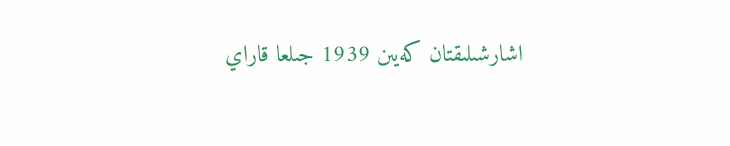اشارشىلىقتان كەيىن 1939 جىلعا قاراي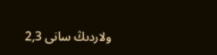ولاردىڭ سانى 2,3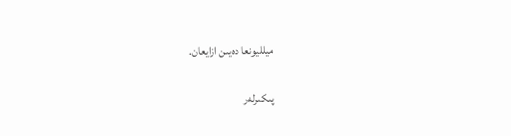ميلليونعا دەيىن ازايعان.

پىكىرلەر